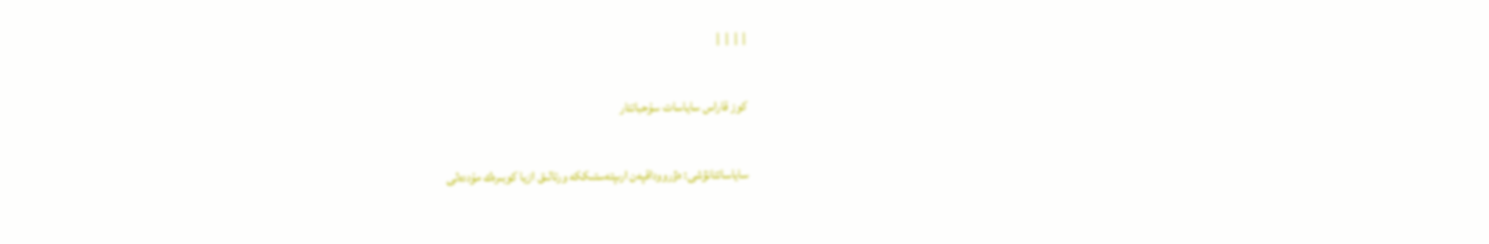|  |  |  |

كوز قاراس ساياسات سۇحباتتار

ساياساتتانۋشى: ەۋرووداقپەن ارىپتەستىككە ورتالىق ازيا كوبىرەك مۇددەلى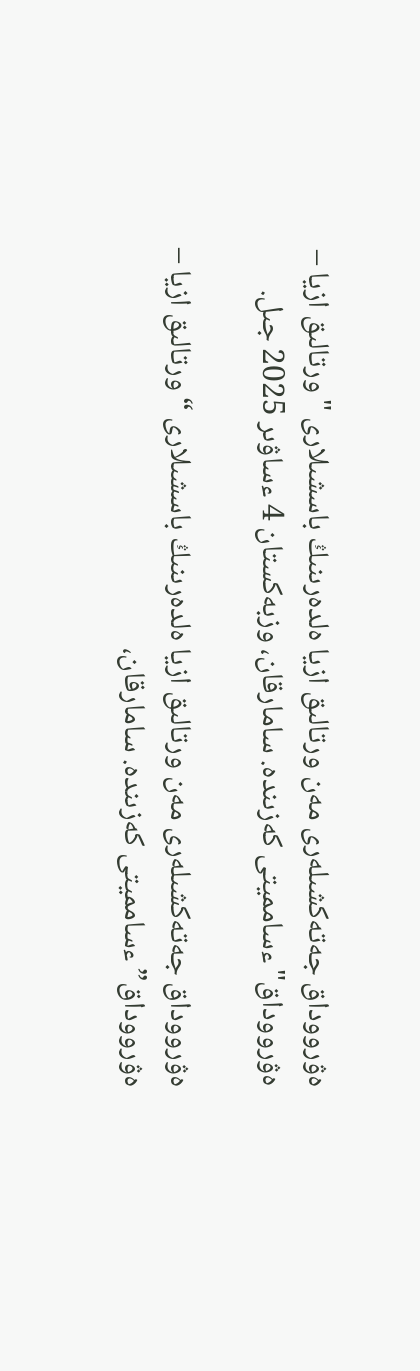ەۋرووداق جەتەكشىلەرى مەن ورتالىق ازيا ەلدەرىنىڭ باسشىلارى "ورتالىق ازيا – ەۋرووداق" ءسامميتى كەزىندە. سامارقان، وزبەكستان 4 ءساۋىر 2025 جىل.

ەۋرووداق جەتەكشىلەرى مەن ورتالىق ازيا ەلدەرىنىڭ باسشىلارى “ورتالىق ازيا – ەۋرووداق” ءسامميتى كەزىندە. سامارقان،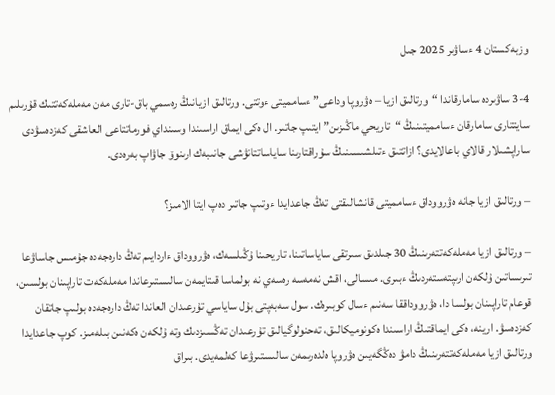وزبەكستان 4 ءساۋىر 2025 جىل

3-4 ساۋىردە سامارقاندا “ورتالىق ازيا – ەۋروپا وداعى” ءسامميتى ءوتتى. ورتالىق ازيانىڭ رەسمي باق-تارى مەن مەملەكەتتىك قۇرىلىم سايتتارى سامارقان ءسامميتىنىڭ “تاريحي ماڭىزىن” ايتىپ جاتىر. ال ەكى ايماق اراسىندا وسىنداي فورماتتاعى العاشقى كەزدەسۋدى ساراپشىلار قالاي باعالايدى؟ ازاتتىق ءتىلشىسىنىڭ سۇراقتارىنا ساياساتتانۋشى جانىبەك ارىنوۆ جاۋاپ بەرەدى.

– ورتالىق ازيا جانە ەۋرووداق ءسامميتى قانشالىقتى تەڭ جاعدايدا ءوتىپ جاتىر دەپ ايتا الامىز؟

– ورتالىق ازيا مەملەكەتتەرىنىڭ 30 جىلدىق سىرتقى ساياساتىنا، تاريحىنا ۇڭىلسەك، ەۋرووداق ءاردايىم تەڭ دارەجەدە جۇمىس جاساۋعا تىرىساتىن ۇلكەن ارىپتەستەردىڭ ءبىرى. مىسالى، اقش نەمەسە رەسەي نە بولماسا قىتايمەن سالىستىرعاندا مەملەكەت تاراپىنان بولسىن، قوعام تاراپىنان بولسا دا، ەۋرووداققا سەنىم ءسال كوبىرەك. سول سەبەپتى بۇل ساياسي تۇرعىدان العاندا تەڭ دارەجەدە بولىپ جاتقان كەزدەسۋ. ارينە، ەكى ايماقتىڭ اراسىندا ەكونوميكالىق، تەحنولوگيالىق تۇرعىدان تەڭسىزدىك وتە ۇلكەن ەكەنىن بىلەمىز. كوپ جاعدايدا ورتالىق ازيا مەملەكەتتەرىنىڭ دامۋ دەڭگەيىن ەۋروپا ەلدەرىمەن سالىستىرۋعا كەلمەيدى. بىراق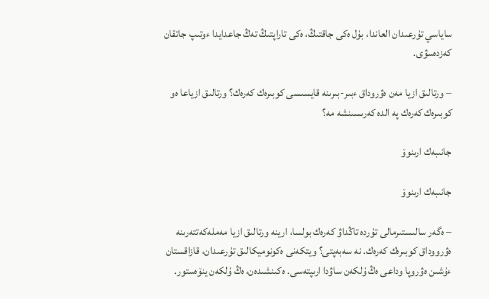ساياسي تۇرعىدان العاندا، بۇل ەكى جاقتىڭ، ەكى تاراپتىڭ تەڭ جاعدايدا ءوتىپ جاتقان كەزدەسۋى.

– ورتالىق ازيا مەن ەۋروداق ءبىر-بىرىنە قايسىسى كوبىرەك كەرەك؟ ورتالىق ازياعا ەو كوبىرەك كەرەك پە الدە كەرىسىنشە مە؟

جانىبەك ارىنوۆ

جانىبەك ارىنوۆ

– ەگەر سالىستىرمالى تۇردە تاڭداۋ كەرەك بولسا، ارينە ورتالىق ازيا مەملەكەتتەرىنە ەۋرووداق كوبىرەك كەرەك. نە سەبەپتى؟ ويتكەنى ەكونوميكالىق تۇرعىدان، قازاقستان ءۇشىن ەۋروپا وداعى ەڭ ۇلكەن ساۋدا ارىپتەسى. ەكىنشىدەن، ەڭ ۇلكەن ينۆەستور.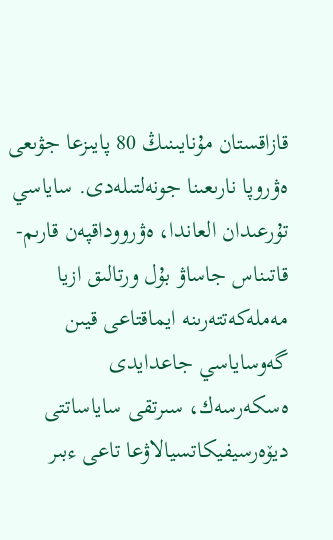قازاقستان مۇنايىنىڭ 80 پايىزعا جۋىعى ەۋروپا نارىعىنا جونەلتىلەدى. ساياسي تۇرعىدان العاندا، ەۋرووداقپەن قارىم-قاتىناس جاساۋ بۇل ورتالىق ازيا مەملەكەتتەرىنە ايماقتاعى قيىن گەوساياسي جاعدايدى ەسكەرسەك، سىرتقى ساياساتتى ديۆەرسيفيكاتسيالاۋعا تاعى ءبىر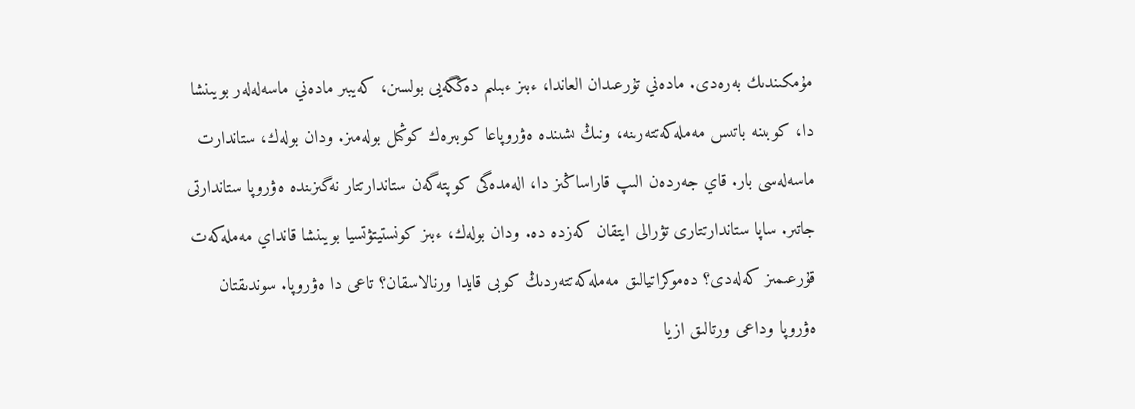مۇمكىندىك بەرەدى. مادەني تۇرعىدان العاندا، ءبىز ءبىلىم دەڭگەيى بولسىن، كەيبىر مادەني ماسەلەلەر بويىنشا دا، كوبىنە باتىس مەملەكەتتەرىنە، ونىڭ ىشىندە ەۋروپاعا كوبىرەك كوڭىل بولەمىز. ودان بولەك، ستاندارت ماسەلەسى بار. قاي جەردەن الىپ قاراساڭىز دا، الەمدەگى كوپتەگەن ستاندارتتار نەگىزىندە ەۋروپا ستاندارتى جاتىر. ساپا ستاندارتتارى تۋرالى ايتقان كەزدە دە. ودان بولەك، ءبىز كونستيتۋتسيا بويىنشا قانداي مەملەكەت قۇرعىمىز كەلەدى؟ دەموكراتيالىق مەملەكەتتەردىڭ كوبى قايدا ورنالاسقان؟ تاعى دا ەۋروپا. سوندىقتان ەۋروپا وداعى ورتالىق ازيا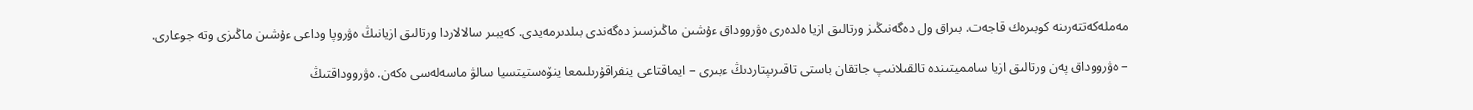مەملەكەتتەرىنە كوبىرەك قاجەت. بىراق ول دەگەنىڭىز ورتالىق ازيا ەلدەرى ەۋرووداق ءۇشىن ماڭىزسىز دەگەندى بىلدىرمەيدى. كەيبىر سالالاردا ورتالىق ازيانىڭ ەۋروپا وداعى ءۇشىن ماڭىزى وتە جوعارى.

– ەۋرووداق پەن ورتالىق ازيا سامميتىندە تالقىلانىپ جاتقان باستى تاقىرىپتاردىڭ ءبىرى – ايماقتاعى ينفراقۇرىلىمعا ينۆەستيتسيا سالۋ ماسەلەسى ەكەن. ەۋرووداقتىڭ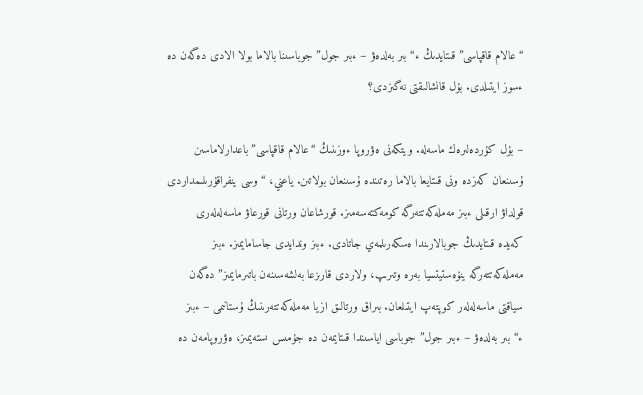“عالام قاقپاسى” قىتايدىڭ ء“بىر بەلدەۋ – ءبىر جول” جوباسىنا بالاما بولا الادى دەگەن دە ءسوز ايتىلدى. بۇل قانشالىقتى نەگىزدى؟

– بۇل كۇردەلىرەك ماسەلە. ويتكەنى ەۋروپا ءوزىنىڭ “عالام قاقپاسى” باعدارلاماسىن ۇسىنعان كەزدە ونى قىتايعا بالاما رەتىندە ۇسىنعان بولاتىن. ياعني، “وسى ينفراقۇرىلىمداردى قولداۋ ارقىلى ءبىز مەملەكەتتەرگە كومەكتەسەمىز. قورشاعان ورتانى قورعاۋ ماسەلەلەرى كەيدە قىتايدىڭ جوبالارىندا ەسكەرىلمەي جاتادى. ءبىز وندايدى جاسامايمىز. ءبىز مەملەكەتتەرگە ينۆەستيتسيا بەرە وتىرىپ، ولاردى قارىزعا بەلشەسىنەن باتىرمايمىز” دەگەن سياقتى ماسەلەلەر كوپتەپ ايتىلعان. بىراق ورتالىق ازيا مەملەكەتتەرىنىڭ ۇستانىمى – ءبىز ء“بىر بەلدەۋ – ءبىر جول” جوباسى اياسىندا قىتايمەن دە جۇمىس ىستەيمىز، ەۋروپامەن دە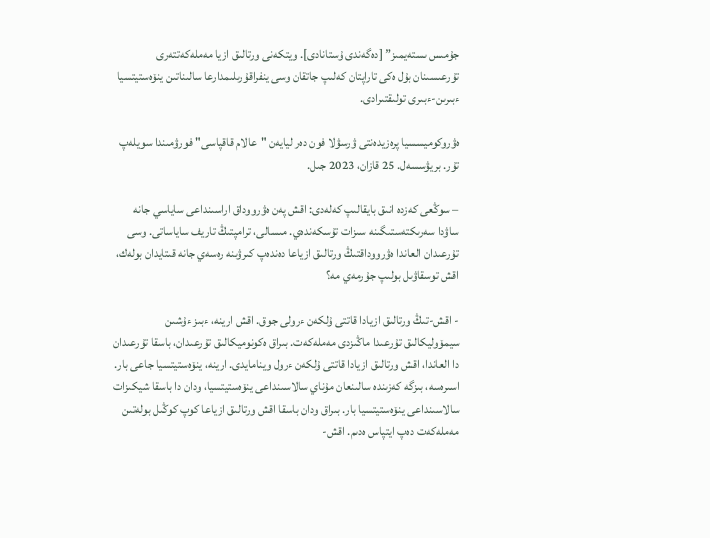جۇمىس ىستەيمىز” [دەگەندى ۇستانادى]. ويتكەنى ورتالىق ازيا مەملەكەتتەرى تۇرعىسىنان بۇل ەكى تاراپتان كەلىپ جاتقان وسى ينفراقۇرىلىمدارعا سالىناتىن ينۆەستيتسيا ءبىرىن-ءبىرى تولىقتىرادى.

ەۋروكوميسسيا پرەزيدەنتى ۋرسۋلا فون دەر ليايەن "عالام قاقپاسى" فورۋمىندا سويلەپ تۇر. بريۋسسەل. 25 قازان، 2023 جىل.

– سوڭعى كەزدە انىق بايقالىپ كەلەدى: اقش پەن ەۋرووداق اراسىنداعى ساياسي جانە ساۋدا سەرىكتەستىگىنە سىزات تۇسكەندەي. مىسالى، ترامپتىڭ تاريف ساياساتى. وسى تۇرعىدان العاندا ەۋرووداقتىڭ ورتالىق ازياعا دەندەپ كىرۋىنە رەسەي جانە قىتايدان بولەك، اقش توسقاۋىل بولىپ جۇرمەي مە؟

- اقش-تىڭ ورتالىق ازيادا قاتتى ۇلكەن ءرولى جوق. اقش ارينە، ءبىز ءۇشىن سيمۆوليكالىق تۇرعىدا ماڭىزدى مەملەكەت. بىراق ەكونوميكالىق تۇرعىدان، باسقا تۇرعىدان دا العاندا، اقش ورتالىق ازيادا قاتتى ۇلكەن ءرول وينامايدى. ارينە، ينۆەستيتسيا جاعى بار. اسىرەسە، بىزگە كەزىندە سالىنعان مۇناي سالاسىنداعى ينۆەستيتسيا، ودان دا باسقا شيكىزات سالاسىنداعى ينۆەستيتسيا بار. بىراق ودان باسقا اقش ورتالىق ازياعا كوپ كوڭىل بولەتىن مەملەكەت دەپ ايتپاس ەدىم. اقش-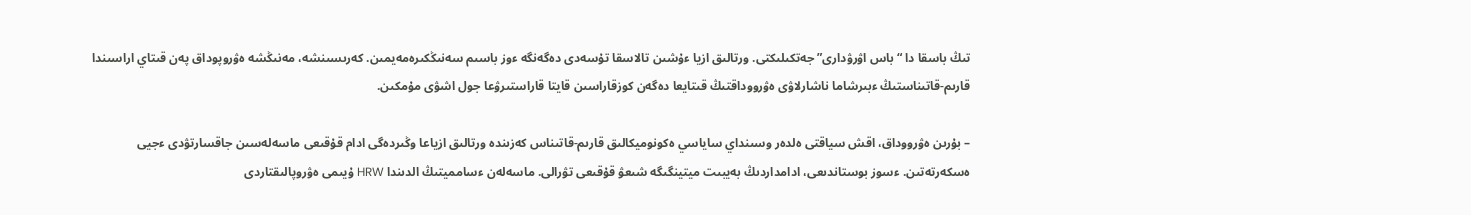تىڭ باسقا دا “باس اۋرۋدارى” جەتكىلىكتى. ورتالىق ازيا ءۇشىن تالاسقا تۇسەدى دەگەنگە ءوز باسىم سەنىڭكىرەمەيمىن. كەرىسىنشە، مەنىڭشە ەۋروپوداق پەن قىتاي اراسىندا قارىم-قاتىناستىڭ ءبىرشاما ناشارلاۋى ەۋرووداقتىڭ قىتايعا دەگەن كوزقاراسىن قايتا قاراستىرۋعا جول اشۋى مۇمكىن.

– بۇرىن ەۋرووداق، اقش سياقتى ەلدەر وسىنداي ساياسي ەكونوميكالىق قارىم-قاتىناس كەزىندە ورتالىق ازياعا وڭىردەگى ادام قۇقىعى ماسەلەسىن جاقسارتۋدى ءجيى ەسكەرتەتىن. ءسوز بوستاندىعى، ادامداردىڭ بەيبىت ميتينگىگە شىعۋ قۇقىعى تۋرالى. ماسەلەن ءسامميتىڭ الدىندا HRW ۇيىمى ەۋروپالىقتاردى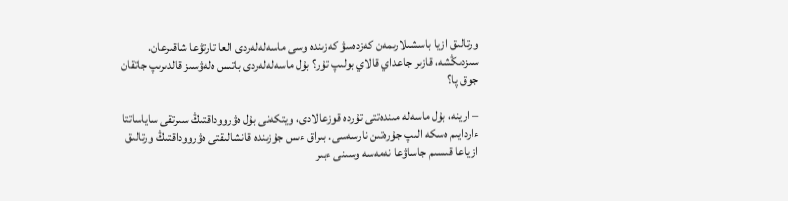ورتالىق ازيا باسشىلارىمەن كەزدەسۋ كەزىندە وسى ماسەلەلەردى العا تارتۋعا شاقىرعان. سىزدىڭشە، قازىر جاعداي قالاي بولىپ تۇر؟ بۇل ماسەلەلەردى باتىس ەلەۋسىز قالدىرىپ جاتقان جوق پا؟

– ارينە، بۇل ماسەلە مىندەتتى تۇردە قوزعالادى، ويتكەنى بۇل ەۋرووداقتىڭ سىرتقى ساياساتتا ءاردايىم ەسكە الىپ جۇرەتىن نارسەسى. بىراق ءىس جۇزىندە قانشالىقتى ەۋرووداقتىڭ ورتالىق ازياعا قىسىم جاساۋعا نەمەسە وسىنى ءبىر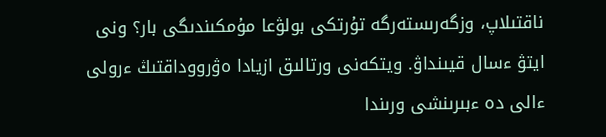ناقتىلاپ، وزگەرىستەرگە تۇرتكى بولۋعا مۇمكىندىگى بار؟ ونى ايتۋ ءسال قيىنداۋ. ويتكەنى ورتالىق ازيادا ەۋرووداقتىڭ ءرولى ءالى دە ءبىرىنشى ورىندا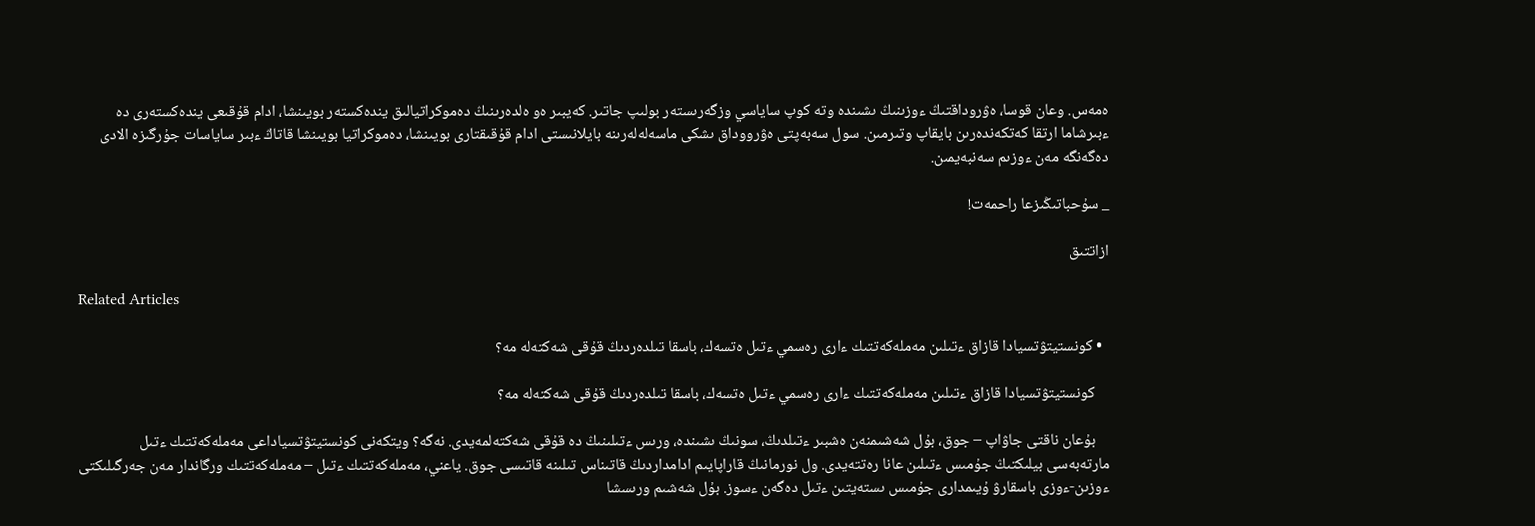ەمەس. وعان قوسا، ەۋروداقتىڭ ءوزىنىڭ ىشىندە وتە كوپ ساياسي وزگەرىستەر بولىپ جاتىر. كەيبىر ەو ەلدەرىنىڭ دەموكراتيالىق يندەكستەر بويىنشا، ادام قۇقىعى يندەكستەرى دە ءبىرشاما ارتقا كەتكەندەرىن بايقاپ وتىرمىن. سول سەبەپتى ەۋرووداق ىشكى ماسەلەلەرىنە بايلانىستى ادام قۇقىقتارى بويىنشا، دەموكراتيا بويىنشا قاتاڭ ءبىر ساياسات جۇرگىزە الادى دەگەنگە مەن ءوزىم سەنبەيمىن.

_ سۇحباتىڭىزعا راحمەت!

ازاتتىق

Related Articles

  • كونستيتۋتسيادا قازاق ءتىلىن مەملەكەتتىك ءارى رەسمي ءتىل ەتسەك، باسقا تىلدەردىڭ قۇقى شەكتەلە مە؟

    كونستيتۋتسيادا قازاق ءتىلىن مەملەكەتتىك ءارى رەسمي ءتىل ەتسەك، باسقا تىلدەردىڭ قۇقى شەكتەلە مە؟

    بۇعان ناقتى جاۋاپ – جوق، بۇل شەشىمنەن ەشبىر ءتىلدىڭ، سونىڭ ىشىندە، ورىس ءتىلىنىڭ دە قۇقى شەكتەلمەيدى. نەگە؟ ويتكەنى كونستيتۋتسياداعى مەملەكەتتىك ءتىل مارتەبەسى بيلىكتىڭ جۇمىس ءتىلىن عانا رەتتەيدى. ول نورمانىڭ قاراپايىم ادامداردىڭ قاتىناس تىلىنە قاتىسى جوق. ياعني، مەملەكەتتىك ءتىل – مەملەكەتتىك ورگاندار مەن جەرگىلىكتى ءوزىن-ءوزى باسقارۋ ۇيىمدارى جۇمىس ىستەيتىن ءتىل دەگەن ءسوز. بۇل شەشىم ورىسشا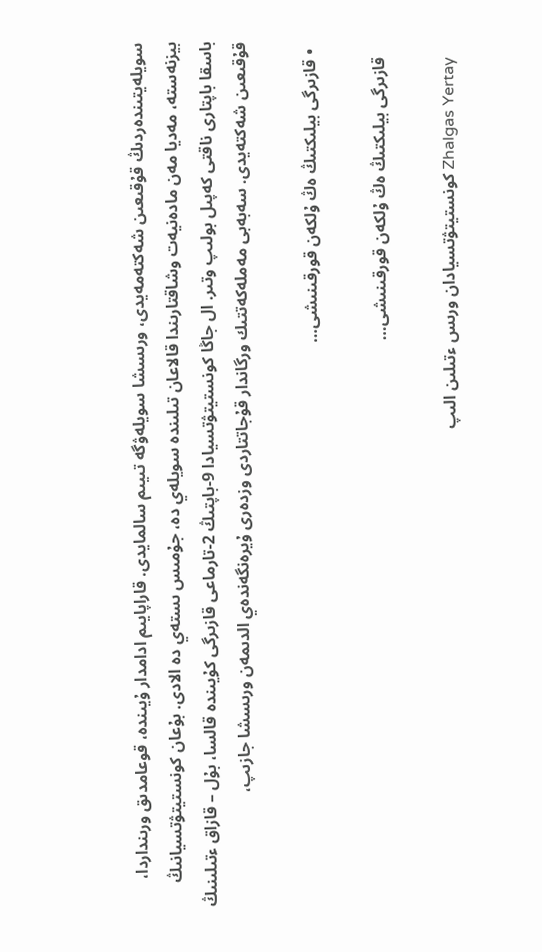سويلەيتىندەردىڭ قۇقىعىن شەكتەمەيدى، ورىسشا سويلەۋگە تىيىم سالمايدى. قاراپايىم ادامدار ۇيىندە، قوعامدىق ورىنداردا، بيزنەستە، مەديا مەن مادەنيەت وشاقتارىندا قالاعان تىلىندە سويلەي دە، جۇمىس ىستەي دە الادى. بۇعان كونستيتۋتسيانىڭ باسقا باپتارى ناقتى كەپىل بولىپ وتىر. ال جاڭا كونستيتۋتسيادا 9-باپتىڭ 2-تارماعى قازىرگى كۇيىندە قالسا، بۇل – قازاق ءتىلىنىڭ قۇقىعىن شەكتەيدى. سەبەبى مەملەكەتتىك ورگاندار قۇجاتتاردى وزدەرى ۇيرەنگەندەي الدىمەن ورىسشا جازىپ،

  • قازىرگى بيلىكتىڭ ەڭ ۇلكەن قورقىنىشى…

    قازىرگى بيلىكتىڭ ەڭ ۇلكەن قورقىنىشى…

    Zhalgas Yertay كونستيتۋتسيادان ورىس ءتىلىن الىپ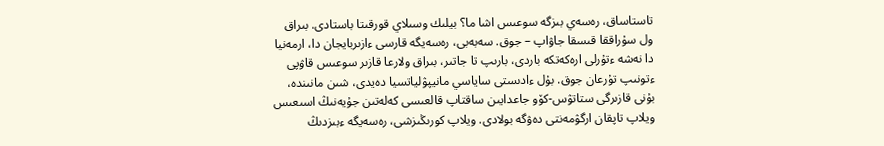تاستاساق، رەسەي بىزگە سوعىس اشا ما؟ بيلىك وسىلاي قورقىتا باستادى. بىراق ول سۇراققا قىسقا جاۋاپ – جوق. سەبەبى، رەسەيگە قارسى ءازىربايجان دا، ارمەنيا دا نەشە ءتۇرلى ارەكەتكە باردى، بارىپ تا جاتىر، بىراق ولارعا قازىر سوعىس قاۋپى ءتونىپ تۇرعان جوق. بۇل ءادىستى ساياسي مانيپۋلياتسيا دەيدى، شىن مانىندە، بۇنى قازىرگى ستاتۋس-كۆو جاعدايىن ساقتاپ قالعىسى كەلەتىن جۇيەنىڭ اسىعىس ويلاپ تاپقان ارگۋمەنتى دەۋگە بولادى. ويلاپ كورىڭىزشى، رەسەيگە ءبىزدىڭ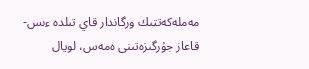مەملەكەتتىك ورگاندار قاي تىلدە ءىس-قاعاز جۇرگىزەتىنى ەمەس، لويال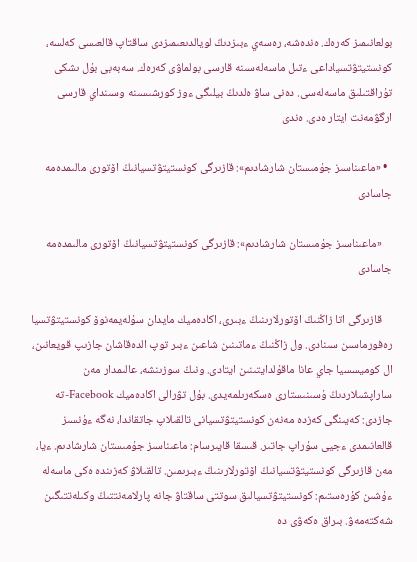بولعانىمىز كەرەك. ەندەشە، رەسەي ءبىزدىڭ لويالدىعىمىزدى ساقتاپ قالعىسى كەلسە، كونستيتۋتسياداعى ءتىل ماسەلەسىنە قارسى بولماۋى كەرەك. سەبەبى بۇل ىشكى تۇراقتىلىق ماسەلەسى. دەنى ساۋ ەلدىڭ بيلىگى ءوز كورشىسىنە وسىنداي قارسى ارگۋمەنت ايتار ەدى. ەندى

  • «ماعىناسىز جۇمىستان شارشادىم»: قازىرگى كونستيتۋتسيانىڭ اۆتورى مالىمدەمە جاسادى

    «ماعىناسىز جۇمىستان شارشادىم»: قازىرگى كونستيتۋتسيانىڭ اۆتورى مالىمدەمە جاسادى

    قازىرگى اتا زاڭنىڭ اۆتورلارىنىڭ ءبىرى، اكادەميك مايدان سۇلەيمەنوۆ كونستيتۋتسيا رەفورماسىن سىنادى. ول زاڭنىڭ ءماتىنىن شاعىن ءبىر توپ الدەقاشان جازىپ قويعانىن، ال كوميسسيا جاي عانا ماقۇلدايتىنىن ايتادى. ونىڭ سوزىنشە، عالىمدار مەن ساراپشىلاردىڭ ۇسىنىستارى ەسكەرىلمەيدى. بۇل تۋرالى اكادەميك Facebook-تە جازدى: كەيىنگى كەزدە مەنەن كونستيتۋتسيانى تالقىلاپ جاتقاندا، نەگە ءۇنسىز قالعانىمدى ءجيى سۇراپ جاتىر. قىسقا قايىرسام: ماعىناسىز جۇمىستان شارشادىم. ءيا، مەن قازىرگى كونستيتۋتسيانىڭ اۆتورلارىنىڭ ءبىرىمىن. تالقىلاۋ كەزىندە ەكى ماسەلە ءۇشىن كۇرەستىم: كونستيتۋتسيالىق سوتتى ساقتاۋ جانە پارلامەنتتىڭ وكىلەتتىگىن شەكتەمەۋ. بىراق ەكەۋى دە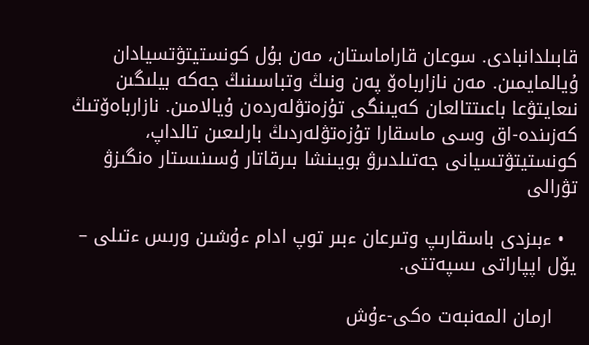قابىلدانبادى. سوعان قاراماستان، مەن بۇل كونستيتۋتسيادان ۇيالمايمىن. مەن نازارباەۆ پەن ونىڭ وتباسىنىڭ جەكە بيلىگىن نىعايتۋعا باعىتتالعان كەيىنگى تۇزەتۋلەردەن ۇيالامىن. نازارباەۆتىڭ كەزىندە-اق وسى ماسقارا تۇزەتۋلەردىڭ بارلىعىن تالداپ، كونستيتۋتسيانى جەتىلدىرۋ بويىنشا بىرقاتار ۇسىنىستار ەنگىزۋ تۋرالى

  • ءبىزدى باسقارىپ وتىرعان ءبىر توپ ادام ءۇشىن ورىس ءتىلى – يۆل اپپاراتى ىسپەتتى.

    ارمان المەنبەت ەكى-ءۇش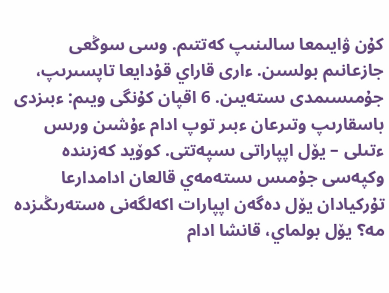كۇن ۋايىمعا سالىنىپ كەتتىم. وسى سوڭعى جازعانىم بولسىن. ءارى قاراي قۇدايعا تاپسىرىپ، جۇمىسىمدى ىستەيىن. 6 اقپان كۇنگى ويىم: ءبىزدى باسقارىپ وتىرعان ءبىر توپ ادام ءۇشىن ورىس ءتىلى – يۆل اپپاراتى ىسپەتتى. كوۆيد كەزىندە وكپەسى جۇمىس ىستەمەي قالعان ادامدارعا تۇركيادان يۆل دەگەن اپپارات اكەلگەنى ەستەرىڭىزدە مە؟ يۆل بولماي، قانشا ادام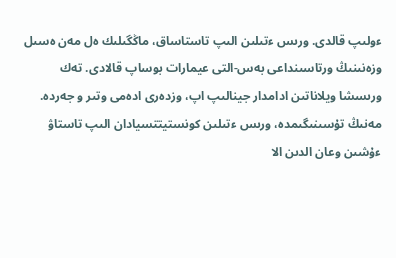ءولىپ قالدى. ورىس ءتىلىن الىپ تاستاساق، ماڭگىلىك ەل مەن ەسىل وزەنىنىڭ ورتاسىنداعى بەس-التى عيمارات بوساپ قالادى. تەك ورىسشا ويلاناتىن ادامدار جينالىپ اپ، وزدەرى ادەمى وتىر و جەردە. مەنىڭ تۇسىنىگىمدە، ورىس ءتىلىن كونستيتتسيادان الىپ تاستاۋ ءۇشىن وعان الدىن الا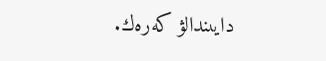دايىندالۋ كەرەك.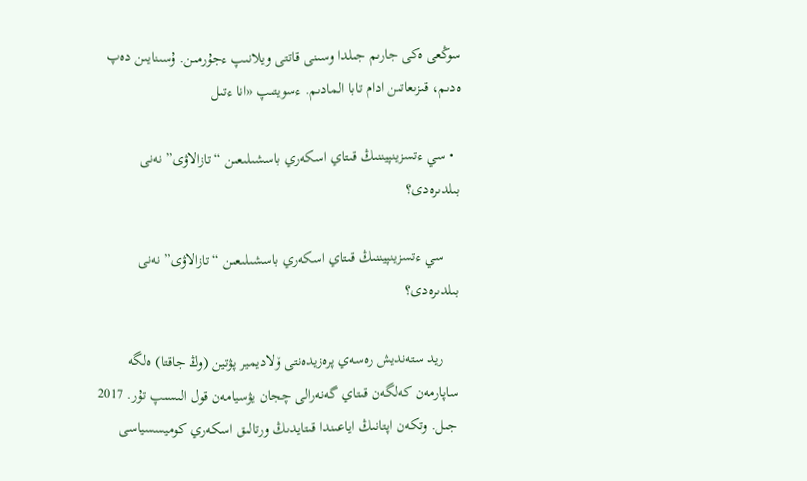سوڭعى ەكى جارىم جىلدا وسىنى قاتتى ويلانىپ ءجۇرمىن. ۇسىنايىن دەپ ەدىم، قىزىعاتىن ادام تابا المادىم. ءسويتىپ «انا ءتىل

  • سي ءتسزينپيننىڭ قىتاي اسكەري باسشىلىعىن “تازالاۋى” نەنى بىلدىرەدى؟

    سي ءتسزينپيننىڭ قىتاي اسكەري باسشىلىعىن “تازالاۋى” نەنى بىلدىرەدى؟

    ريد ستەنديش رەسەي پرەزيدەنتى ۆلاديمير پۋتين (وڭ جاقتا) ەلگە ساپارمەن كەلگەن قىتاي گەنەرالى چجان يۋسيامەن قول الىسىپ تۇر. 2017 جىل. وتكەن اپتانىڭ اياعىندا قىتايدىڭ ورتالىق اسكەري كوميسسياسى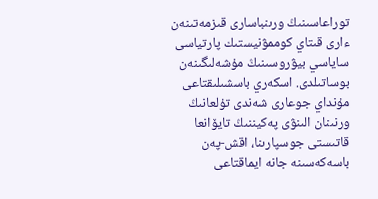توراعاسىنىڭ ورىنباسارى قىزمەتىنەن ءارى قىتاي كوممۋنيستىك پارتياسى ساياسي بيۋروسىنىڭ مۇشەلىگىنەن بوساتىلدى. اسكەري باسشىلىقتاعى مۇنداي جوعارى شەندى تۇلعانىڭ ورنىنان الىنۋى پەكيننىڭ تايۆانعا قاتىستى جوسپارىنا، اقش-پەن باسەكەسىنە جانە ايماقتاعى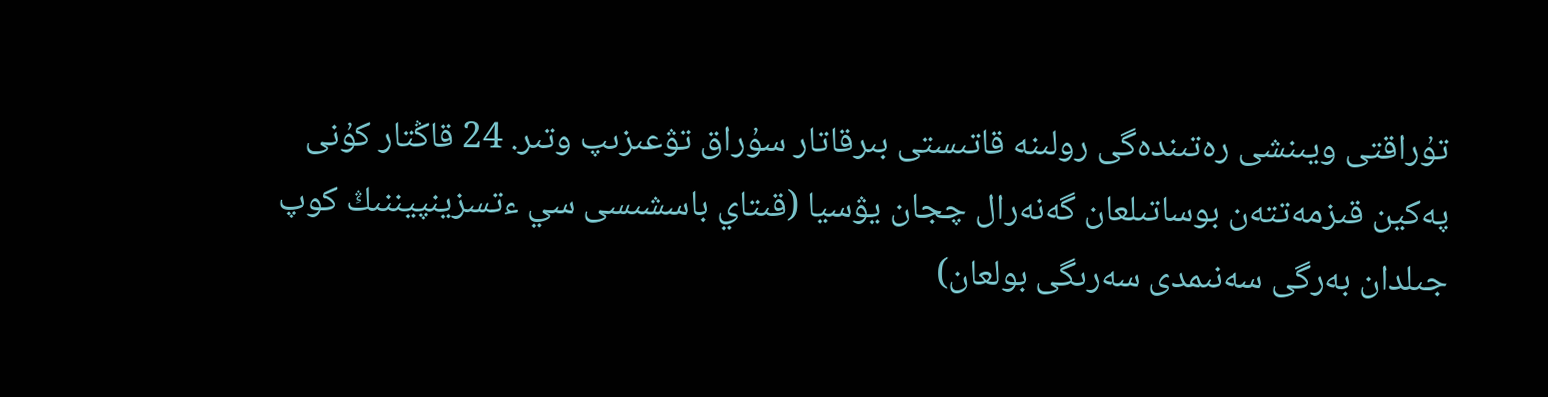تۇراقتى ويىنشى رەتىندەگى رولىنە قاتىستى بىرقاتار سۇراق تۋعىزىپ وتىر. 24 قاڭتار كۇنى پەكين قىزمەتتەن بوساتىلعان گەنەرال چجان يۋسيا (قىتاي باسشىسى سي ءتسزينپيننىڭ كوپ جىلدان بەرگى سەنىمدى سەرىگى بولعان)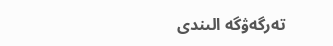تەرگەۋگە الىندى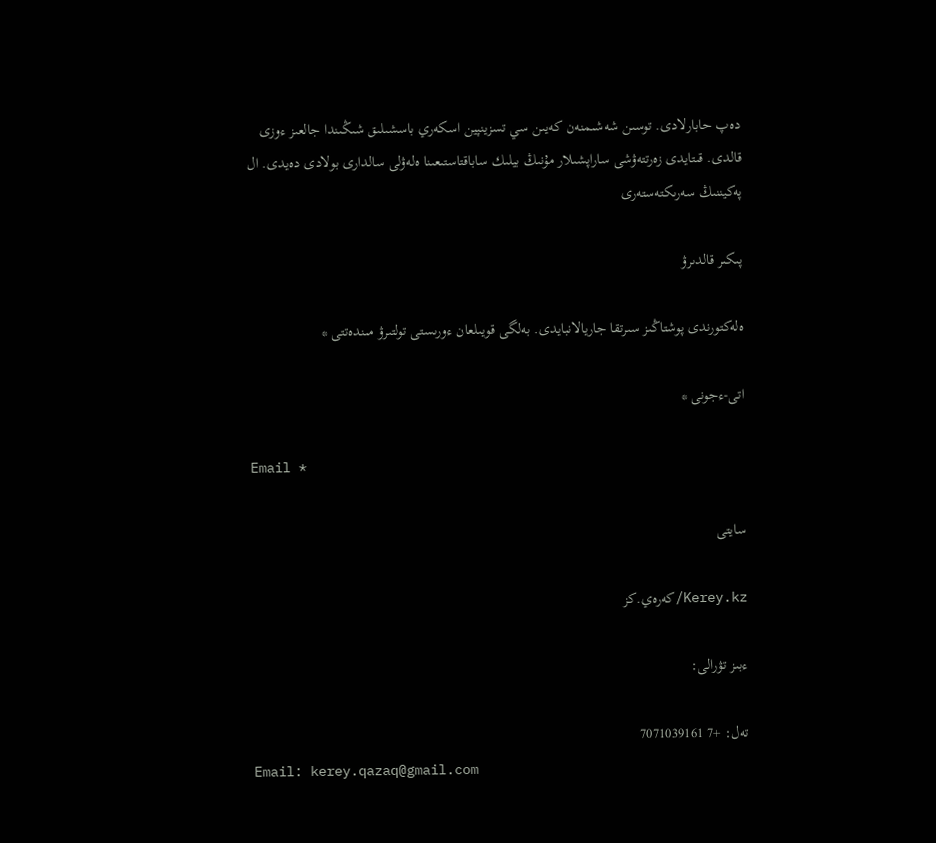دەپ حابارلادى. توسىن شەشىمنەن كەيىن سي تسزينپين اسكەري باسشىلىق شىڭىندا جالعىز ءوزى قالدى. قىتايدى زەرتتەۋشى ساراپشىلار مۇنىڭ بيلىك ساباقتاستىعىنا ەلەۋلى سالدارى بولادى دەيدى. ال پەكيننىڭ سەرىكتەستەرى

پىكىر قالدىرۋ

ەلەكتورندى پوشتاڭىز سىرتقا جاريالانبايدى. بەلگى قويىلعان ءورىستى تولتىرۋ مىندەتتى *

اتى-ءجونى *

Email *

سايتى

Kerey.kz/كەرەي.كز

ءبىز تۋرالى:

تەل: +7 7071039161
Email: kerey.qazaq@gmail.com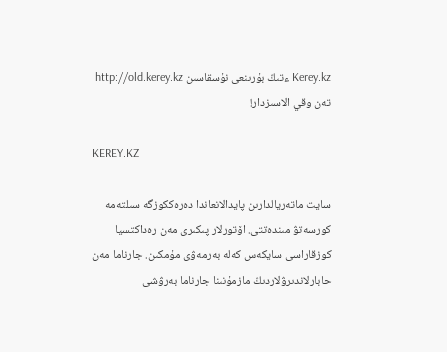Kerey.kz ءتىڭ بۇرىنعى نۇسقاسىن http://old.kerey.kz تەن وقي الاسىزدار!

KEREY.KZ

سايت ماتەريالدارىن پايدالانعاندا دەرەككوزگە سىلتەمە كورسەتۋ مىندەتتى. اۆتورلار پىكىرى مەن رەداكتسيا كوزقاراسى سايكەس كەلە بەرمەۋى مۇمكىن. جارناما مەن حابارلاندىرۋلاردىڭ مازمۇنىنا جارناما بەرۋشى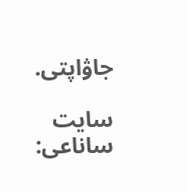جاۋاپتى.

سايت ساناعى: